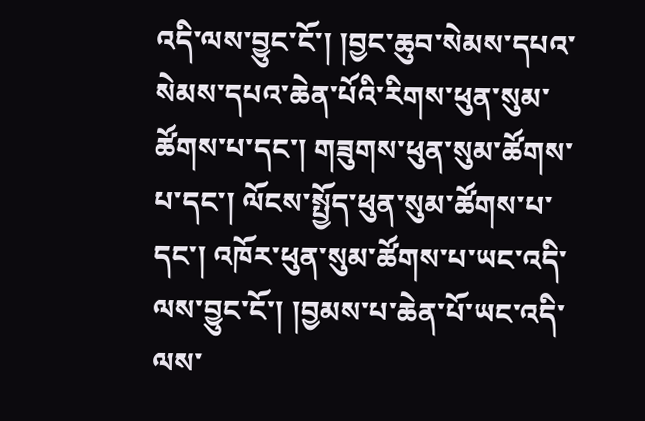འདི་ལས་བྱུང་ངོ་། །བྱང་ཆུབ་སེམས་དཔའ་སེམས་དཔའ་ཆེན་པོའི་རིགས་ཕུན་སུམ་ཚོགས་པ་དང་། གཟུགས་ཕུན་སུམ་ཚོགས་པ་དང་། ལོངས་སྤྱོད་ཕུན་སུམ་ཚོགས་པ་དང་། འཁོར་ཕུན་སུམ་ཚོགས་པ་ཡང་འདི་ལས་བྱུང་ངོ་། །བྱམས་པ་ཆེན་པོ་ཡང་འདི་ལས་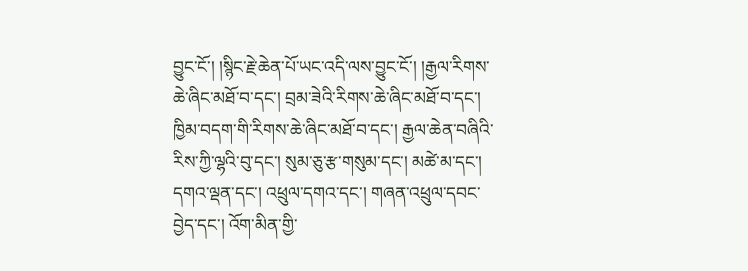བྱུང་ངོ་། །སྙིང་རྗེ་ཆེན་པོ་ཡང་འདི་ལས་བྱུང་ངོ་། །རྒྱལ་རིགས་ཆེ་ཞིང་མཐོ་བ་དང་། བྲམ་ཟེའི་རིགས་ཆེ་ཞིང་མཐོ་བ་དང་། ཁྱིམ་བདག་གི་རིགས་ཆེ་ཞིང་མཐོ་བ་དང་། རྒྱལ་ཆེན་བཞིའི་རིས་ཀྱི་ལྷའི་བུ་དང་། སུམ་ཅུ་རྩ་གསུམ་དང་། མཚེ་མ་དང་། དགའ་ལྡན་དང་། འཕྲུལ་དགའ་དང་། གཞན་འཕྲུལ་དབང་བྱེད་དང་། འོག་མིན་གྱི་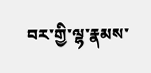བར་གྱི་ལྷ་རྣམས་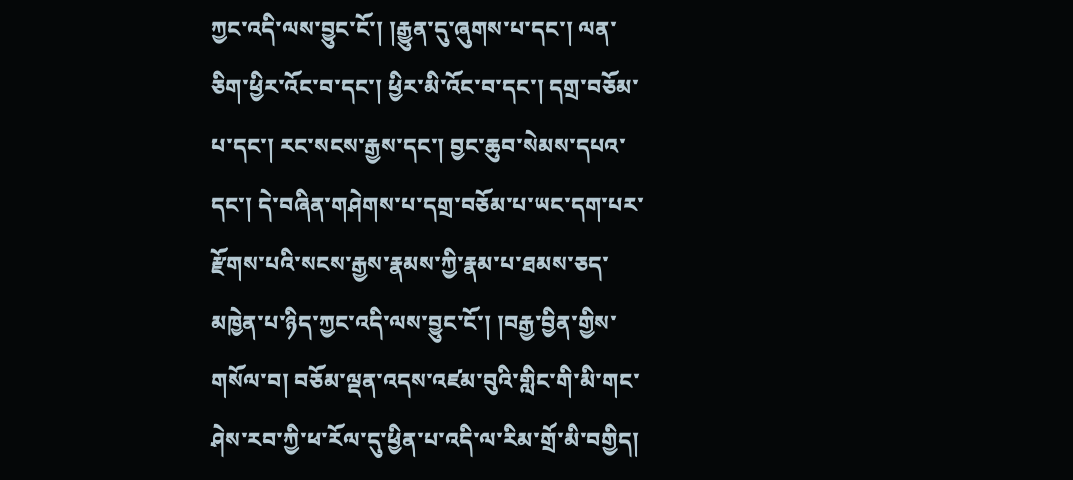ཀྱང་འདི་ལས་བྱུང་ངོ་། །རྒྱུན་དུ་ཞུགས་པ་དང་། ལན་ཅིག་ཕྱིར་འོང་བ་དང་། ཕྱིར་མི་འོང་བ་དང་། དགྲ་བཅོམ་པ་དང་། རང་སངས་རྒྱས་དང་། བྱང་ཆུབ་སེམས་དཔའ་དང་། དེ་བཞིན་གཤེགས་པ་དགྲ་བཅོམ་པ་ཡང་དག་པར་རྫོགས་པའི་སངས་རྒྱས་རྣམས་ཀྱི་རྣམ་པ་ཐམས་ཅད་མཁྱེན་པ་ཉིད་ཀྱང་འདི་ལས་བྱུང་ངོ་། །བརྒྱ་བྱིན་གྱིས་གསོལ་བ། བཅོམ་ལྡན་འདས་འཛམ་བུའི་གླིང་གི་མི་གང་ཤེས་རབ་ཀྱི་ཕ་རོལ་དུ་ཕྱིན་པ་འདི་ལ་རིམ་གྲོ་མི་བགྱིད།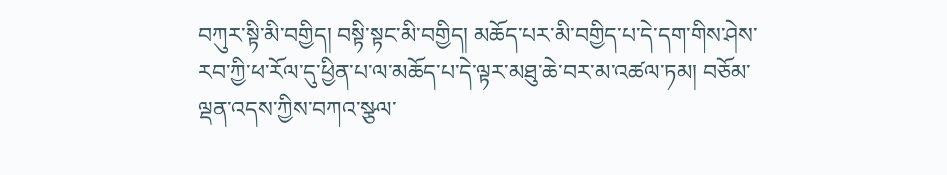བཀུར་སྟི་མི་བགྱིད། བསྟི་སྟང་མི་བགྱིད། མཆོད་པར་མི་བགྱིད་པ་དེ་དག་གིས་ཤེས་རབ་ཀྱི་ཕ་རོལ་དུ་ཕྱིན་པ་ལ་མཆོད་པ་དེ་ལྟར་མཐུ་ཆེ་བར་མ་འཚལ་ཏམ། བཅོམ་ལྡན་འདས་ཀྱིས་བཀའ་སྩལ་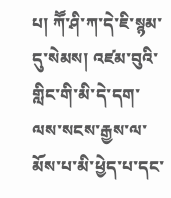པ། ཀཽ་ཤི་ཀ་དེ་ཇི་སྙམ་དུ་སེམས། འཛམ་བུའི་གླིང་གི་མི་དེ་དག་ལས་སངས་རྒྱས་ལ་མོས་པ་མི་ཕྱེད་པ་དང་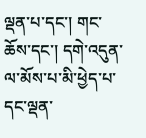ལྡན་པ་དང་། གང་ཆོས་དང་། དགེ་འདུན་ལ་མོས་པ་མི་ཕྱེད་པ་དང་ལྡན་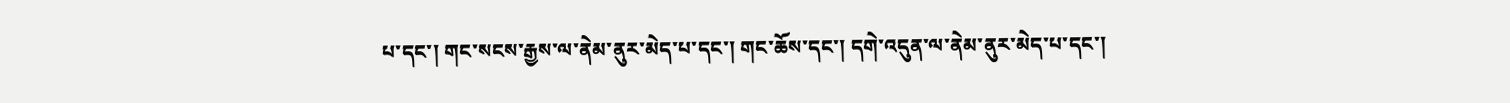པ་དང་། གང་སངས་རྒྱས་ལ་ནེམ་ནུར་མེད་པ་དང་། གང་ཆོས་དང་། དགེ་འདུན་ལ་ནེམ་ནུར་མེད་པ་དང་།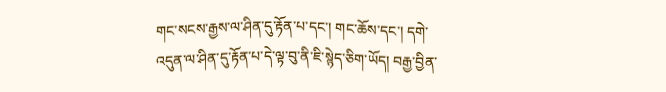གང་སངས་རྒྱས་ལ་ཤིན་དུ་རྟོན་པ་དང་། གང་ཆོས་དང་། དགེ་འདུན་ལ་ཤིན་དུ་རྟོན་པ་དེ་ལྟ་བུ་ནི་ཇི་སྙེད་ཅིག་ཡོད། བརྒྱ་བྱིན་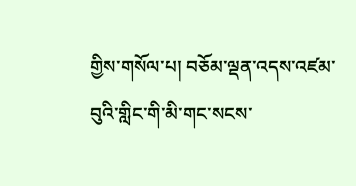གྱིས་གསོལ་པ། བཅོམ་ལྡན་འདས་འཛམ་བུའི་གླིང་གི་མི་གང་སངས་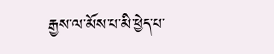རྒྱས་ལ་མོས་པ་མི་ཕྱེད་པ་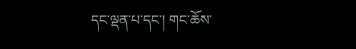དང་ལྡན་པ་དང་། གང་ཆོས་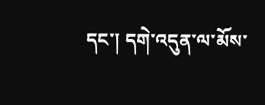དང་། དགེ་འདུན་ལ་མོས་